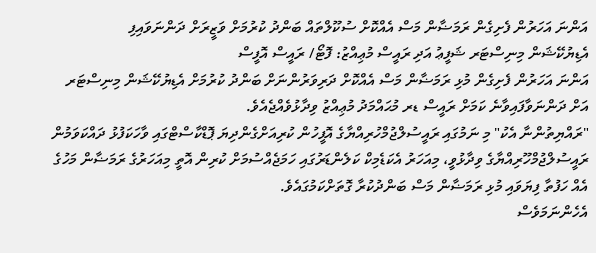އަންނަ އަހަރުން ފެށިގެން ރަމަޟާން މަސް އެއްކޮށް ސުކޫލްތައް ބަންދު ކުރުމަށް ވަޒީރަށް ދަންނަވައިފި
އެޑިޔުކޭޝަން މިނިސްޓަރ ޝަފީޢު އަދި ރައީސް މުޢިއްޒު: ފޮޓޯ/ ރައީސް އޮފީސް
އަންނަ އަހަރުން ފެށިގެން މުޅި ރަމަޟާން މަސް އެއްކޮށް ދަރިވަރުންނަށް ބަންދު ކުރުމަށް އެޑިޔުކޭޝަން މިނިސްޓަރ އަށް ދަންނަވާފައިވާނެ ކަމަށް ރައީސް ޑރ މުޙައްމަދު މުޢިއްޒު ވިދާޅުވެއްޖެއެވެ.
"ރައްޔިތުންނާ އެކު" މި ނަމުގައި ރައީސުލްޖުމްހުރިއްޔާގެ އޮފީހުން ކުރިއަށްގެންދިޔަ ޕޮޑްކާސްޓްގައި ވާހަކަފުޅު ދައްކަވަމުން ރައީސުލްޖުމްހޫރިއްޔާގެ ވިދާޅުވީ، މިއަހަރު އެކަޑެމިކް ކަލެންޑަރުގައި ހަމަޖެއްސުމަށް ކުރިން އޮތީ މިއަހަރުގެ ރަމަޟާން މަހުގެ އެއް ހަފުތާ ފިޔަވައި މުޅި ރަމަޟާން މަސް ބަންދުކުރާ ގޮތަށްކަމުގައެވެ.
އެހެންނަމަވެސް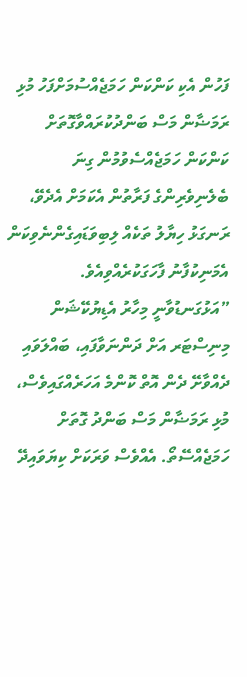ފަހުން އެކި ކަންކަން ހަމަޖެއްސުމަށްފަހު މުޅި ރަމަޟާން މަސް ބަންދުކުރައްވާގޮތަށް ކަންކަން ހަމަޖެއްސެވުމުން ގިނަ ބެލެނިވެރިންގެ ފަރާތުން އެކަމަށް އެދެވޭ، ރަނގަޅު ހިޔާލު ތަކެއް ލިބިވަޑައިގެންނެވިކަން އެމަނިކުފާނު ފާހަގަކުރެއްވިއެވެ.
”އަޅުގަނޑުވާނީ މިހާރު އެޑިޔުކޭޝަން މިނިސްޓަރ އަށް ދަންނަވާފައި، ބައްލަވައި ދެއްވާށޭ ދެން އޮތް ކޮންމެ އަހަރެއްގައިވެސް، މުޅި ރަމަޟާން މަސް ބަންދު ގޮތަށް ހަމަޖެއްސޭތޯ. އެއްވެސް ވަރަކަށް ކިޔަވައިދޭ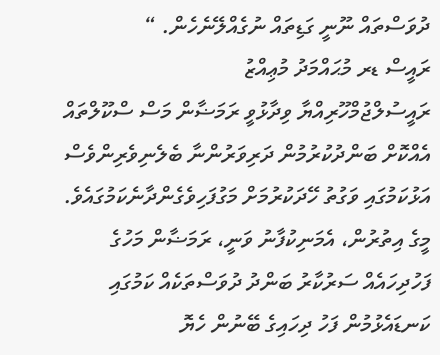ދުވަސްތައް ނޫނީ ގަޑިތައް ނުގެއްލޭނެހެން. “
ރައީސް ޑރ މުޙައްމަދު މުޢިއްޒު
ރައީސުލްޖުމްހޫރިއްޔާ ވިދާޅުވީ ރަމަޟާން މަސް ސްކޫލްތައް އެއްކޮށް ބަންދުކުރުމުން ދަރިވަރުންނާ ބެލެނިވެރިންވެސް އަޅުކަމުގައި ވަގުތު ހޭދަކުރުމަށް މަގުފަހިވެގެންދާނެކަމުގައެވެ.
މީގެ އިތުރުން، އެމަނިކުފާނު ވަނީ، ރަމަޟާން މަހުގެ ފަހުދިހައެއް ސަރުކާރު ބަންދު ދުވަސްތަކެއް ކަމުގައި ކަނޑައެޅުމުން ފަހު ދިހައިގެ ބޭނުން ހެޔޮ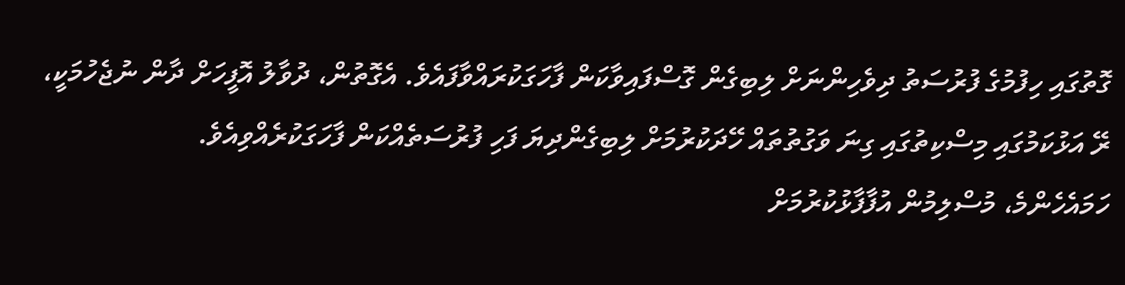ގޮތުގައި ހިފުމުގެ ފުރުސަތު ދިވެހިންނަށް ލިބިގެން ގޮސްފައިވާކަން ފާހަގަކުރައްވާފައެވެ. އެގޮތުން، ދުވާލު އޮފީހަށް ދާން ނުޖެހުމަކީ، ރޭ އަޅުކަމުގައި މިސްކިތުގައި ގިނަ ވަގުތުތައް ހޭދަކުރުމަށް ލިބިގެންދިޔަ ފަހި ފުރުސަތެއްކަން ފާހަގަކުރެއްވިއެވެ.
ހަމައެހެންމެ، މުސްލިމުން އުފާފާޅުކުރުމަށް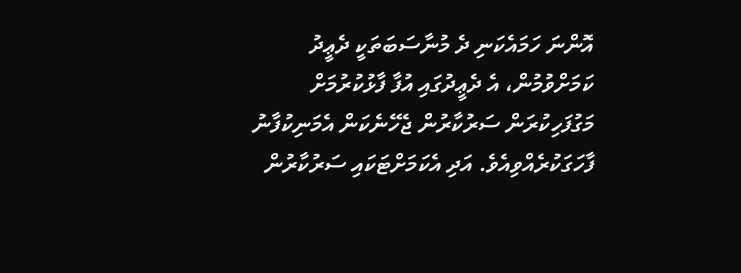އޮންނަ ހަމައެކަނި ދެ މުނާސަބަތަކީ ދެޢީދު ކަމަށްވުމުން، އެ ދެޢީދުގައި އުފާ ފާޅުކުރުމަށް މަގުފަހިކުރަން ސަރުކާރުން ޖެހޭނެކަން އެމަނިކުފާނު ފާހަގަކުރެއްވިއެވެ. އަދި އެކަމަށްޓަކައި ސަރުކާރުން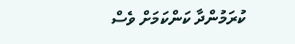ކުރަމުންދާ ކަންކަމަށް ވެސް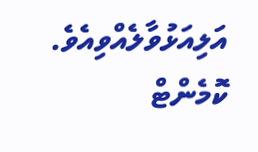އަލިއަޅުވާލެއްވިއެވެ.
ކޮމެންޓް